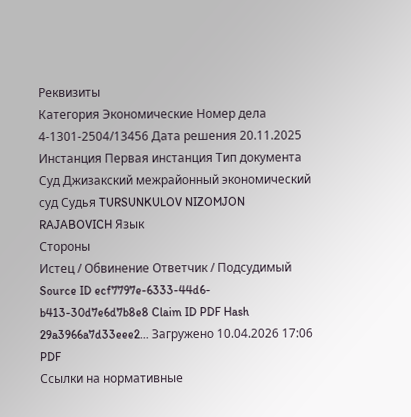Реквизиты
Категория Экономические Номер дела 4-1301-2504/13456 Дата решения 20.11.2025 Инстанция Первая инстанция Тип документа Суд Джизакский межрайонный экономический суд Судья TURSUNKULOV NIZOMJON RAJABOVICH Язык
Стороны
Истец / Обвинение Ответчик / Подсудимый
Source ID ecf7797e-6333-44d6-b413-30d7e6d7b8e8 Claim ID PDF Hash 29a3966a7d33eee2... Загружено 10.04.2026 17:06 PDF
Ссылки на нормативные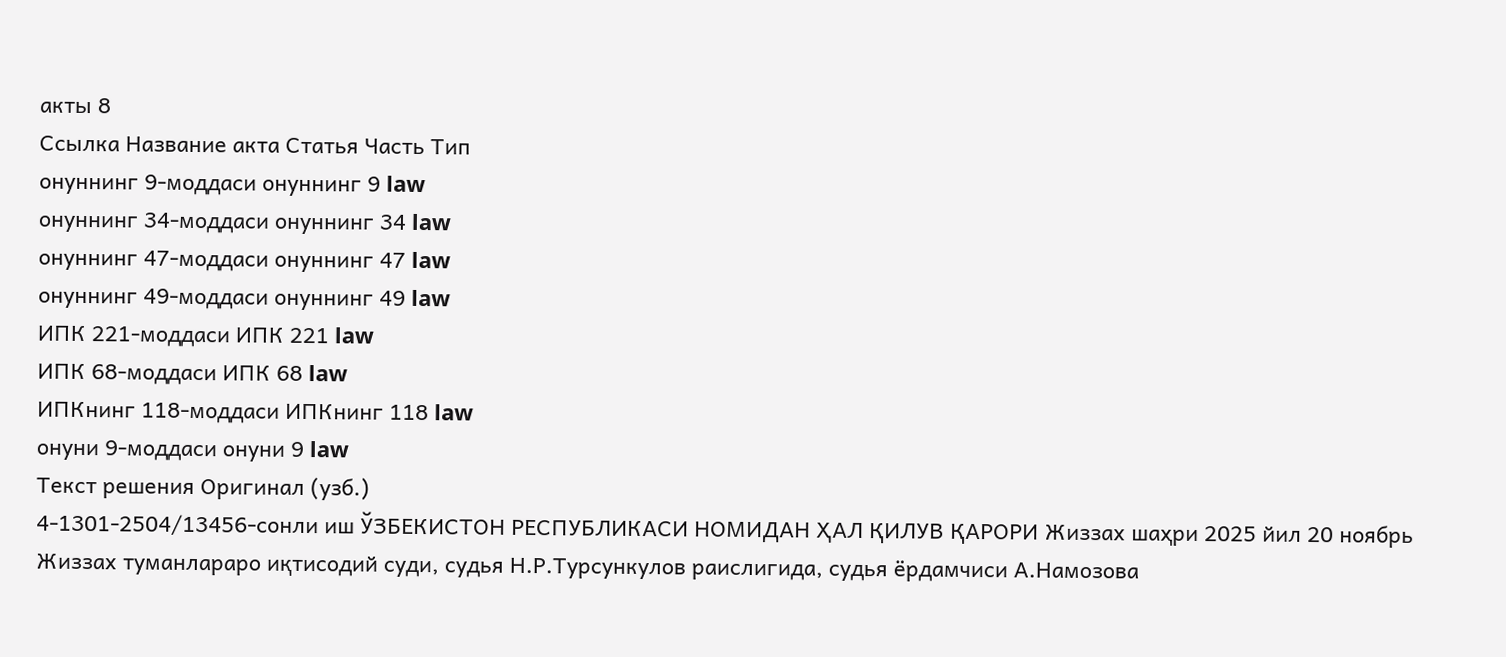акты 8
Ссылка Название акта Статья Часть Тип
онуннинг 9-моддаси онуннинг 9 law
онуннинг 34-моддаси онуннинг 34 law
онуннинг 47-моддаси онуннинг 47 law
онуннинг 49-моддаси онуннинг 49 law
ИПК 221-моддаси ИПК 221 law
ИПК 68-моддаси ИПК 68 law
ИПКнинг 118-моддаси ИПКнинг 118 law
онуни 9-моддаси онуни 9 law
Текст решения Оригинал (узб.)
4-1301-2504/13456-сонли иш ЎЗБЕКИСТОН РЕСПУБЛИКАСИ НОМИДАН ҲАЛ ҚИЛУВ ҚАРОРИ Жиззах шаҳри 2025 йил 20 ноябрь Жиззах туманлараро иқтисодий суди, судья Н.Р.Турсункулов раислигида, судья ёрдамчиси А.Намозова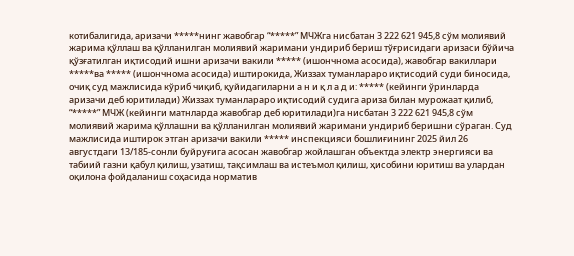котибалигида, аризачи *****нинг жавобгар “*****” МЧЖга нисбатан 3 222 621 945,8 сўм молиявий жарима қўллаш ва қўлланилган молиявий жаримани ундириб бериш тўғрисидаги аризаси бўйича қўзғатилган иқтисодий ишни аризачи вакили ***** (ишончнома асосида), жавобгар вакиллари *****ва ***** (ишончнома асосида) иштирокида, Жиззах туманлараро иқтисодий суди биносида, очиқ суд мажлисида кўриб чиқиб, қуйидагиларни а н и қ л а д и: ***** (кейинги ўринларда аризачи деб юритилади) Жиззах туманлараро иқтисодий судига ариза билан мурожаат қилиб, “*****” МЧЖ (кейинги матнларда жавобгар деб юритилади)га нисбатан 3 222 621 945,8 сўм молиявий жарима қўллашни ва қўлланилган молиявий жаримани ундириб беришни сўраган. Суд мажлисида иштирок этган аризачи вакили ***** инспекцияси бошлиғининг 2025 йил 26 августдаги 13/185-сонли буйруғига асосан жавобгар жойлашган объектда электр энергияси ва табиий газни қабул қилиш, узатиш, тақсимлаш ва истеъмол қилиш, ҳисобини юритиш ва улардан оқилона фойдаланиш соҳасида норматив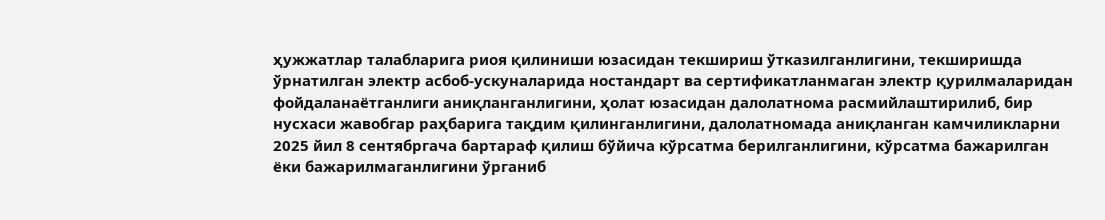ҳужжатлар талабларига риоя қилиниши юзасидан текшириш ўтказилганлигини, текширишда ўрнатилган электр асбоб-ускуналарида ностандарт ва сертификатланмаган электр қурилмаларидан фойдаланаётганлиги аниқланганлигини, ҳолат юзасидан далолатнома расмийлаштирилиб, бир нусхаси жавобгар раҳбарига тақдим қилинганлигини, далолатномада аниқланган камчиликларни 2025 йил 8 сентябргача бартараф қилиш бўйича кўрсатма берилганлигини, кўрсатма бажарилган ёки бажарилмаганлигини ўрганиб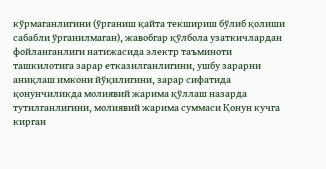кўрмаганлигини (ўрганиш қайта текшириш бўлиб қолиши сабабли ўрганилмаган), жавобгар қўлбола узаткичлардан фойланганлиги натижасида электр таъминоти ташкилотига зарар етказилганлигини, ушбу зарарни аниқлаш имкони йўқилигини, зарар сифатида қонунчиликда молиявий жарима қўллаш назарда тутилганлигини, молиявий жарима суммаси Қонун кучга кирган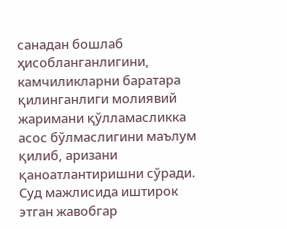санадан бошлаб ҳисобланганлигини, камчиликларни баратара қилинганлиги молиявий жаримани қўлламасликка асос бўлмаслигини маълум қилиб, аризани қаноатлантиришни сўради. Суд мажлисида иштирок этган жавобгар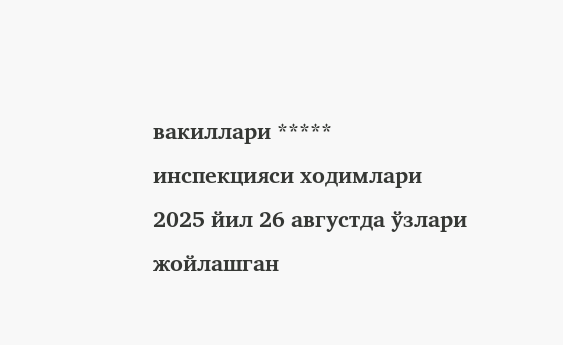вакиллари ***** инспекцияси ходимлари 2025 йил 26 августда ўзлари жойлашган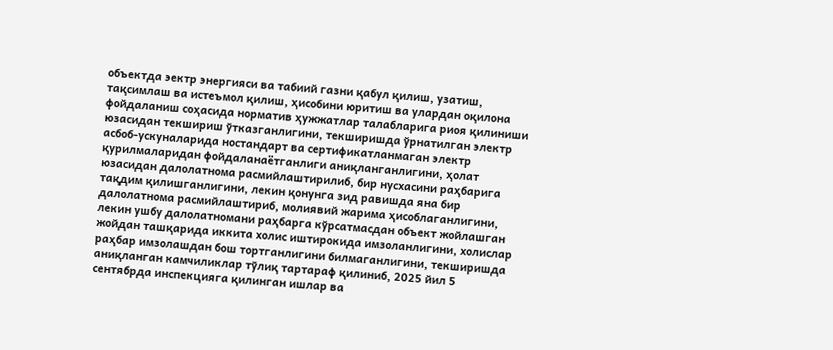объектда эектр энергияси ва табиий газни қабул қилиш, узатиш, тақсимлаш ва истеъмол қилиш, ҳисобини юритиш ва улардан оқилона фойдаланиш соҳасида норматив ҳужжатлар талабларига риоя қилиниши юзасидан текшириш ўтказганлигини, текширишда ўрнатилган электр асбоб-ускуналарида ностандарт ва сертификатланмаган электр қурилмаларидан фойдаланаётганлиги аниқланганлигини, ҳолат юзасидан далолатнома расмийлаштирилиб, бир нусхасини раҳбарига тақдим қилишганлигини, лекин қонунга зид равишда яна бир далолатнома расмийлаштириб, молиявий жарима ҳисоблаганлигини, лекин ушбу далолатномани раҳбарга кўрсатмасдан объект жойлашган жойдан ташқарида иккита холис иштирокида имзоланлигини, холислар раҳбар имзолашдан бош тортганлигини билмаганлигини, текширишда аниқланган камчиликлар тўлиқ тартараф қилиниб, 2025 йил 5 сентябрда инспекцияга қилинган ишлар ва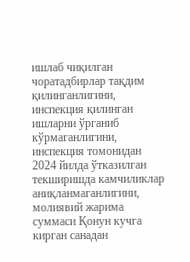ишлаб чиқилган чоратадбирлар тақдим қилинганлигини, инспекция қилинган ишларни ўрганиб кўрмаганлигини, инспекция томонидан 2024 йилда ўтказилган текширишда камчиликлар аниқланмаганлигини, молиявий жарима суммаси Қонун кучга кирган санадан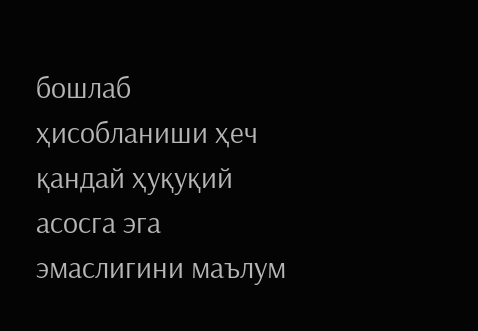бошлаб ҳисобланиши ҳеч қандай ҳуқуқий асосга эга эмаслигини маълум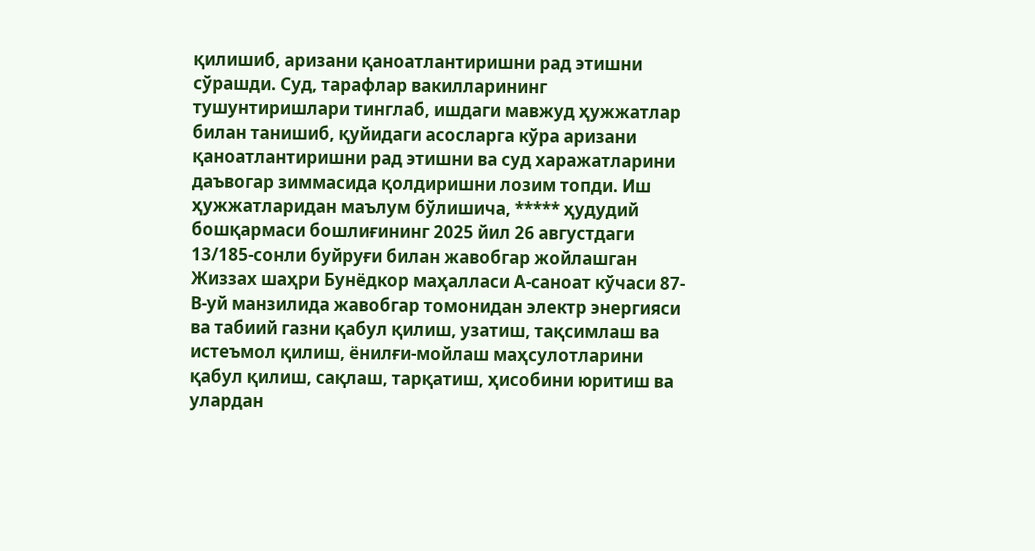қилишиб, аризани қаноатлантиришни рад этишни сўрашди. Суд, тарафлар вакилларининг тушунтиришлари тинглаб, ишдаги мавжуд ҳужжатлар билан танишиб, қуйидаги асосларга кўра аризани қаноатлантиришни рад этишни ва суд харажатларини даъвогар зиммасида қолдиришни лозим топди. Иш ҳужжатларидан маълум бўлишича, ***** ҳудудий бошқармаси бошлиғининг 2025 йил 26 августдаги 13/185-сонли буйруғи билан жавобгар жойлашган Жиззах шаҳри Бунёдкор маҳалласи А-саноат кўчаси 87-В-уй манзилида жавобгар томонидан электр энергияси ва табиий газни қабул қилиш, узатиш, тақсимлаш ва истеъмол қилиш, ёнилғи-мойлаш маҳсулотларини қабул қилиш, сақлаш, тарқатиш, ҳисобини юритиш ва улардан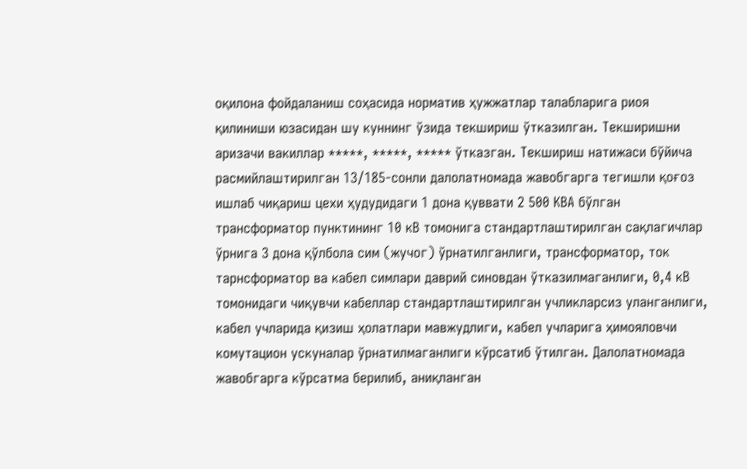оқилона фойдаланиш соҳасида норматив ҳужжатлар талабларига риоя қилиниши юзасидан шу куннинг ўзида текшириш ўтказилган. Текширишни аризачи вакиллар *****, *****, ***** ўтказган. Текшириш натижаси бўйича расмийлаштирилган 13/185-сонли далолатномада жавобгарга тегишли қоғоз ишлаб чиқариш цехи ҳудудидаги 1 дона қуввати 2 500 КВА бўлган трансформатор пунктининг 10 кВ томонига стандартлаштирилган сақлагичлар ўрнига 3 дона қўлбола сим (жучог) ўрнатилганлиги, трансформатор, ток тарнсформатор ва кабел симлари даврий синовдан ўтказилмаганлиги, 0,4 кВ томонидаги чиқувчи кабеллар стандартлаштирилган учликларсиз уланганлиги, кабел учларида қизиш ҳолатлари мавжудлиги, кабел учларига ҳимояловчи комутацион ускуналар ўрнатилмаганлиги кўрсатиб ўтилган. Далолатномада жавобгарга кўрсатма берилиб, аниқланган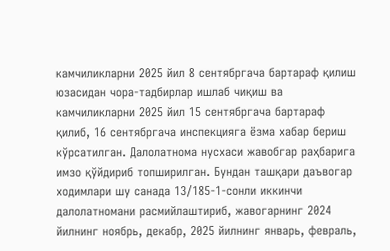камчиликларни 2025 йил 8 сентябргача бартараф қилиш юзасидан чора-тадбирлар ишлаб чиқиш ва камчиликларни 2025 йил 15 сентябргача бартараф қилиб, 16 сентябргача инспекцияга ёзма хабар бериш кўрсатилган. Далолатнома нусхаси жавобгар раҳбарига имзо қўйдириб топширилган. Бундан ташқари даъвогар ходимлари шу санада 13/185-1-сонли иккинчи далолатномани расмийлаштириб, жавогарнинг 2024 йилнинг ноябрь, декабр, 2025 йилнинг январь, февраль,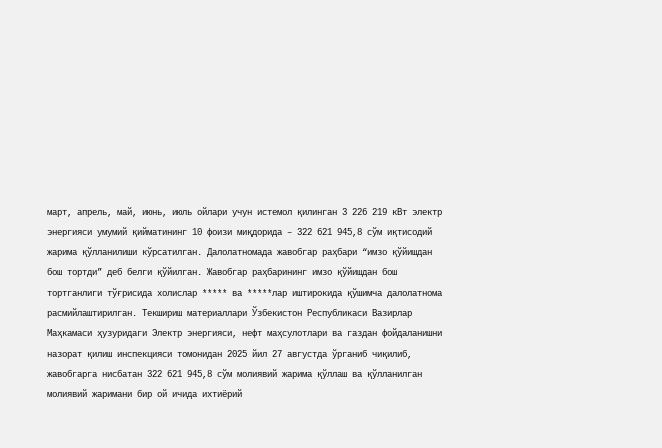март, апрель, май, июнь, июль ойлари учун истемол қилинган 3 226 219 кВт электр энергияси умумий қийматининг 10 фоизи миқдорида – 322 621 945,8 сўм иқтисодий жарима қўлланилиши кўрсатилган. Далолатномада жавобгар раҳбари “имзо қўйишдан бош тортди” деб белги қўйилган. Жавобгар раҳбарининг имзо қўйишдан бош тортганлиги тўғрисида холислар ***** ва *****лар иштирокида қўшимча далолатнома расмийлаштирилган. Текшириш материаллари Ўзбекистон Республикаси Вазирлар Маҳкамаси ҳузуридаги Электр энергияси, нефт маҳсулотлари ва газдан фойдаланишни назорат қилиш инспекцияси томонидан 2025 йил 27 августда ўрганиб чиқилиб, жавобгарга нисбатан 322 621 945,8 сўм молиявий жарима қўллаш ва қўлланилган молиявий жаримани бир ой ичида ихтиёрий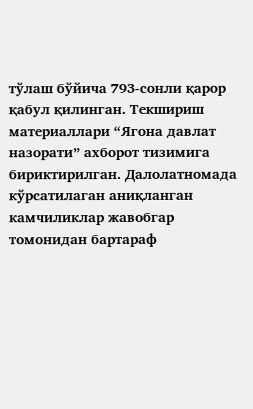тўлаш бўйича 793-сонли қарор қабул қилинган. Текшириш материаллари “Ягона давлат назорати” ахборот тизимига бириктирилган. Далолатномада кўрсатилаган аниқланган камчиликлар жавобгар томонидан бартараф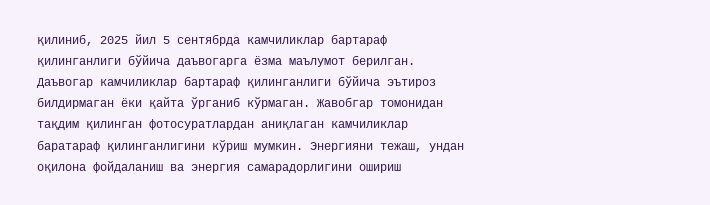қилиниб, 2025 йил 5 сентябрда камчиликлар бартараф қилинганлиги бўйича даъвогарга ёзма маълумот берилган. Даъвогар камчиликлар бартараф қилинганлиги бўйича эътироз билдирмаган ёки қайта ўрганиб кўрмаган. Жавобгар томонидан тақдим қилинган фотосуратлардан аниқлаган камчиликлар баратараф қилинганлигини кўриш мумкин. Энергияни тежаш, ундан оқилона фойдаланиш ва энергия самарадорлигини ошириш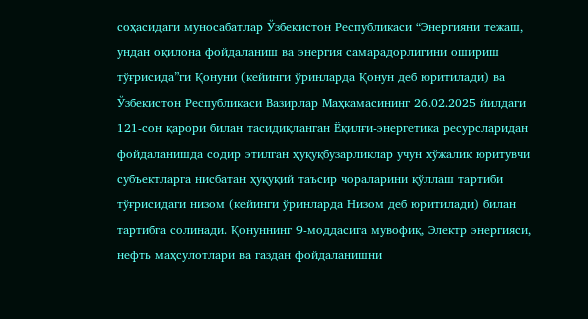соҳасидаги муносабатлар Ўзбекистон Республикаси “Энергияни тежаш, ундан оқилона фойдаланиш ва энергия самарадорлигини ошириш тўғрисида”ги Қонуни (кейинги ўринларда Қонун деб юритилади) ва Ўзбекистон Республикаси Вазирлар Маҳкамасининг 26.02.2025 йилдаги 121-сон қарори билан тасидиқланган Ёқилғи-энергетика ресурсларидан фойдаланишда содир этилган ҳуқуқбузарликлар учун хўжалик юритувчи субъектларга нисбатан ҳуқуқий таъсир чораларини қўллаш тартиби тўғрисидаги низом (кейинги ўринларда Низом деб юритилади) билан тартибга солинади. Қонуннинг 9-моддасига мувофиқ, Электр энергияси, нефть маҳсулотлари ва газдан фойдаланишни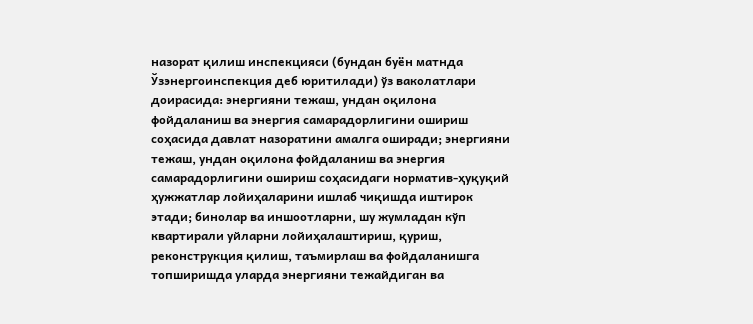назорат қилиш инспекцияси (бундан буён матнда Ўзэнергоинспекция деб юритилади) ўз ваколатлари доирасида: энергияни тежаш, ундан оқилона фойдаланиш ва энергия самарадорлигини ошириш соҳасида давлат назоратини амалга оширади; энергияни тежаш, ундан оқилона фойдаланиш ва энергия самарадорлигини ошириш соҳасидаги норматив-ҳуқуқий ҳужжатлар лойиҳаларини ишлаб чиқишда иштирок этади; бинолар ва иншоотларни, шу жумладан кўп квартирали уйларни лойиҳалаштириш, қуриш, реконструкция қилиш, таъмирлаш ва фойдаланишга топширишда уларда энергияни тежайдиган ва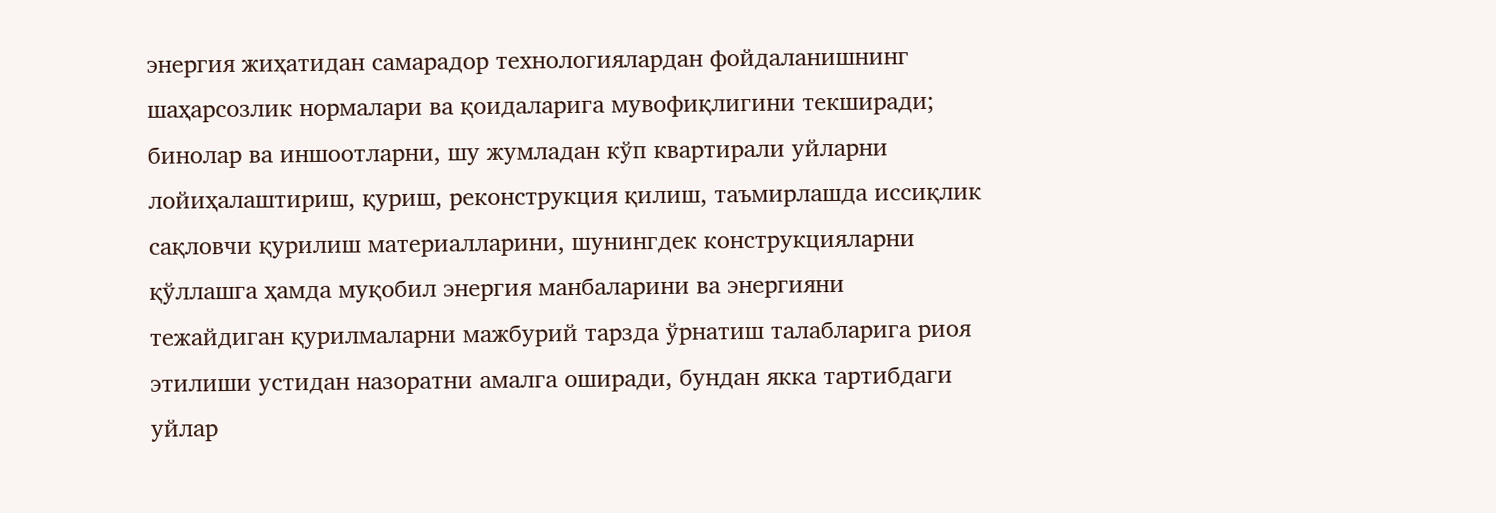энергия жиҳатидан самарадор технологиялардан фойдаланишнинг шаҳарсозлик нормалари ва қоидаларига мувофиқлигини текширади; бинолар ва иншоотларни, шу жумладан кўп квартирали уйларни лойиҳалаштириш, қуриш, реконструкция қилиш, таъмирлашда иссиқлик сақловчи қурилиш материалларини, шунингдек конструкцияларни қўллашга ҳамда муқобил энергия манбаларини ва энергияни тежайдиган қурилмаларни мажбурий тарзда ўрнатиш талабларига риоя этилиши устидан назоратни амалга оширади, бундан якка тартибдаги уйлар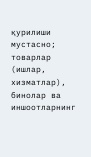қурилиши мустасно; товарлар (ишлар, хизматлар), бинолар ва иншоотларнинг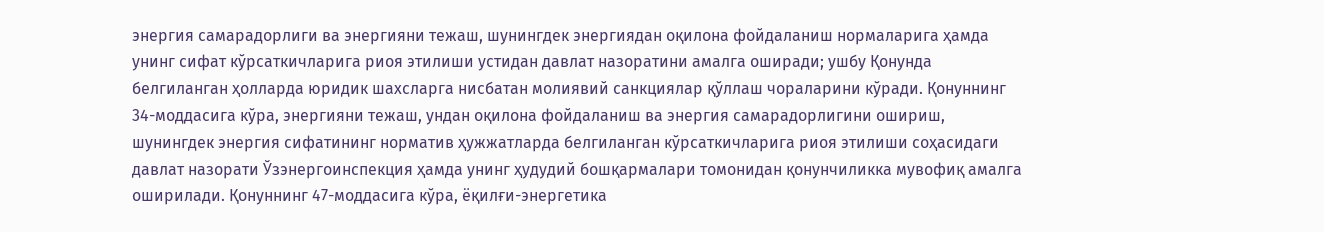энергия самарадорлиги ва энергияни тежаш, шунингдек энергиядан оқилона фойдаланиш нормаларига ҳамда унинг сифат кўрсаткичларига риоя этилиши устидан давлат назоратини амалга оширади; ушбу Қонунда белгиланган ҳолларда юридик шахсларга нисбатан молиявий санкциялар қўллаш чораларини кўради. Қонуннинг 34-моддасига кўра, энергияни тежаш, ундан оқилона фойдаланиш ва энергия самарадорлигини ошириш, шунингдек энергия сифатининг норматив ҳужжатларда белгиланган кўрсаткичларига риоя этилиши соҳасидаги давлат назорати Ўзэнергоинспекция ҳамда унинг ҳудудий бошқармалари томонидан қонунчиликка мувофиқ амалга оширилади. Қонуннинг 47-моддасига кўра, ёқилғи-энергетика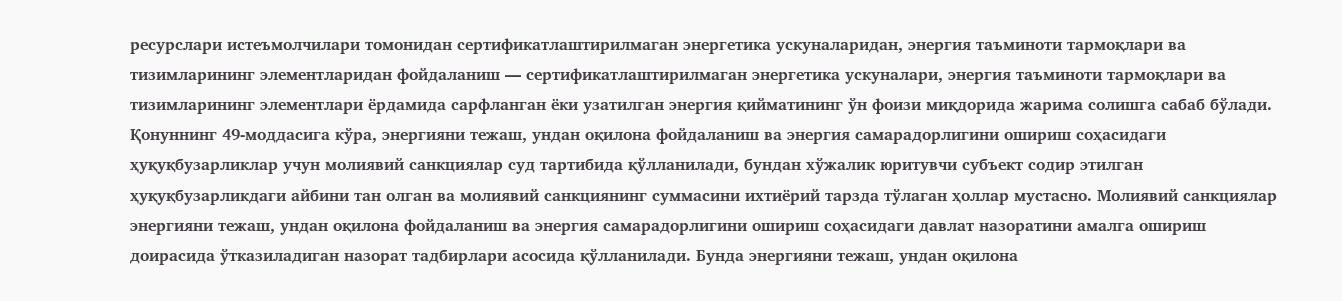ресурслари истеъмолчилари томонидан сертификатлаштирилмаган энергетика ускуналаридан, энергия таъминоти тармоқлари ва тизимларининг элементларидан фойдаланиш — сертификатлаштирилмаган энергетика ускуналари, энергия таъминоти тармоқлари ва тизимларининг элементлари ёрдамида сарфланган ёки узатилган энергия қийматининг ўн фоизи миқдорида жарима солишга сабаб бўлади. Қонуннинг 49-моддасига кўра, энергияни тежаш, ундан оқилона фойдаланиш ва энергия самарадорлигини ошириш соҳасидаги ҳуқуқбузарликлар учун молиявий санкциялар суд тартибида қўлланилади, бундан хўжалик юритувчи субъект содир этилган ҳуқуқбузарликдаги айбини тан олган ва молиявий санкциянинг суммасини ихтиёрий тарзда тўлаган ҳоллар мустасно. Молиявий санкциялар энергияни тежаш, ундан оқилона фойдаланиш ва энергия самарадорлигини ошириш соҳасидаги давлат назоратини амалга ошириш доирасида ўтказиладиган назорат тадбирлари асосида қўлланилади. Бунда энергияни тежаш, ундан оқилона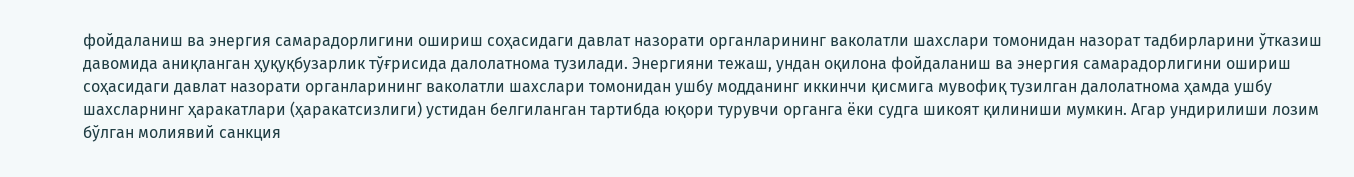фойдаланиш ва энергия самарадорлигини ошириш соҳасидаги давлат назорати органларининг ваколатли шахслари томонидан назорат тадбирларини ўтказиш давомида аниқланган ҳуқуқбузарлик тўғрисида далолатнома тузилади. Энергияни тежаш, ундан оқилона фойдаланиш ва энергия самарадорлигини ошириш соҳасидаги давлат назорати органларининг ваколатли шахслари томонидан ушбу модданинг иккинчи қисмига мувофиқ тузилган далолатнома ҳамда ушбу шахсларнинг ҳаракатлари (ҳаракатсизлиги) устидан белгиланган тартибда юқори турувчи органга ёки судга шикоят қилиниши мумкин. Агар ундирилиши лозим бўлган молиявий санкция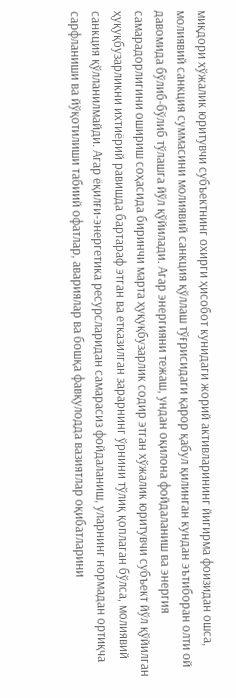миқдори хўжалик юритувчи субъектнинг охирги ҳисобот кунидаги жорий активларининг йигирма фоизидан ошса, молиявий санкция суммасини молиявий санкция қўллаш тўғрисидаги қарор қабул қилинган кундан эътиборан олти ой давомида бўлиб-бўлиб тўлашга йўл қўйилади. Агар энергияни тежаш, ундан оқилона фойдаланиш ва энергия самарадорлигини ошириш соҳасида биринчи марта ҳуқуқбузарлик содир этган хўжалик юритувчи субъект йўл қўйилган ҳуқуқбузарликни ихтиёрий равишда бартараф этган ва етказилган зарарнинг ўрнини тўлиқ қоплаган бўлса, молиявий санкция қўлланилмайди. Агар ёқилғи-энергетика ресурсларидан самарасиз фойдаланиш, уларнинг нормадан ортиқча сарфланиши ва йўқотилиши табиий офатлар, авариялар ва бошқа фавқулодда вазиятлар оқибатларини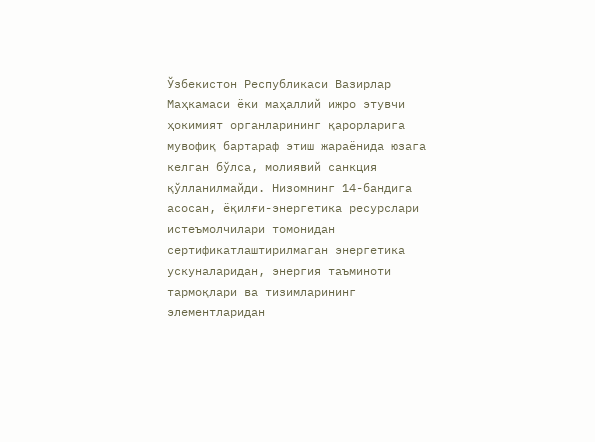Ўзбекистон Республикаси Вазирлар Маҳкамаси ёки маҳаллий ижро этувчи ҳокимият органларининг қарорларига мувофиқ бартараф этиш жараёнида юзага келган бўлса, молиявий санкция қўлланилмайди. Низомнинг 14-бандига асосан, ёқилғи-энергетика ресурслари истеъмолчилари томонидан сертификатлаштирилмаган энергетика ускуналаридан, энергия таъминоти тармоқлари ва тизимларининг элементларидан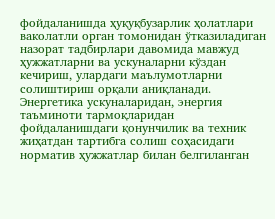фойдаланишда ҳуқуқбузарлик ҳолатлари ваколатли орган томонидан ўтказиладиган назорат тадбирлари давомида мавжуд ҳужжатларни ва ускуналарни кўздан кечириш, улардаги маълумотларни солиштириш орқали аниқланади. Энергетика ускуналаридан, энергия таъминоти тармоқларидан фойдаланишдаги қонунчилик ва техник жиҳатдан тартибга солиш соҳасидаги норматив ҳужжатлар билан белгиланган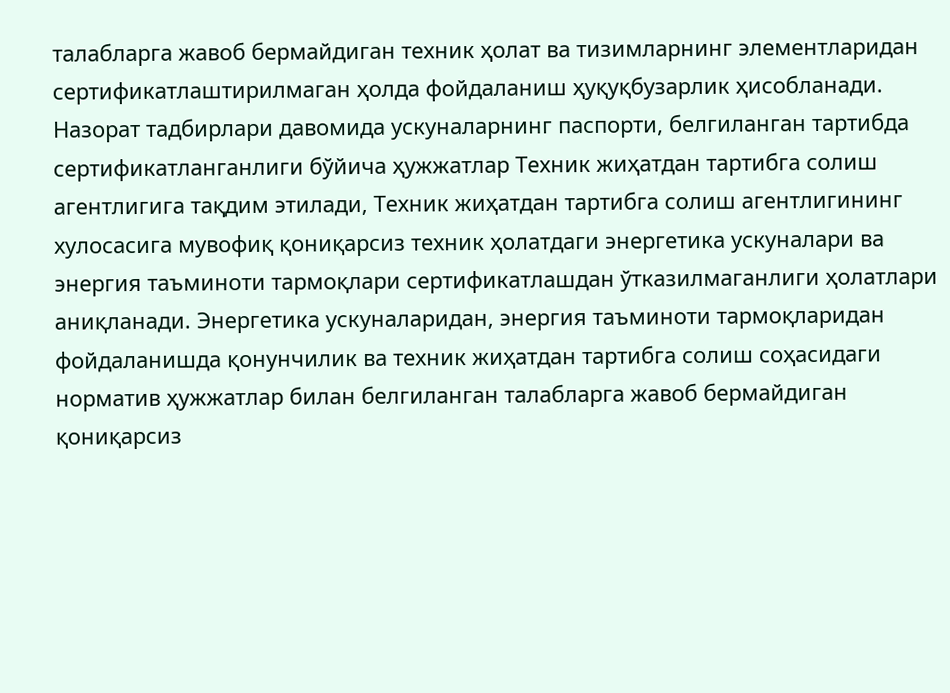талабларга жавоб бермайдиган техник ҳолат ва тизимларнинг элементларидан сертификатлаштирилмаган ҳолда фойдаланиш ҳуқуқбузарлик ҳисобланади. Назорат тадбирлари давомида ускуналарнинг паспорти, белгиланган тартибда сертификатланганлиги бўйича ҳужжатлар Техник жиҳатдан тартибга солиш агентлигига тақдим этилади, Техник жиҳатдан тартибга солиш агентлигининг хулосасига мувофиқ қониқарсиз техник ҳолатдаги энергетика ускуналари ва энергия таъминоти тармоқлари сертификатлашдан ўтказилмаганлиги ҳолатлари аниқланади. Энергетика ускуналаридан, энергия таъминоти тармоқларидан фойдаланишда қонунчилик ва техник жиҳатдан тартибга солиш соҳасидаги норматив ҳужжатлар билан белгиланган талабларга жавоб бермайдиган қониқарсиз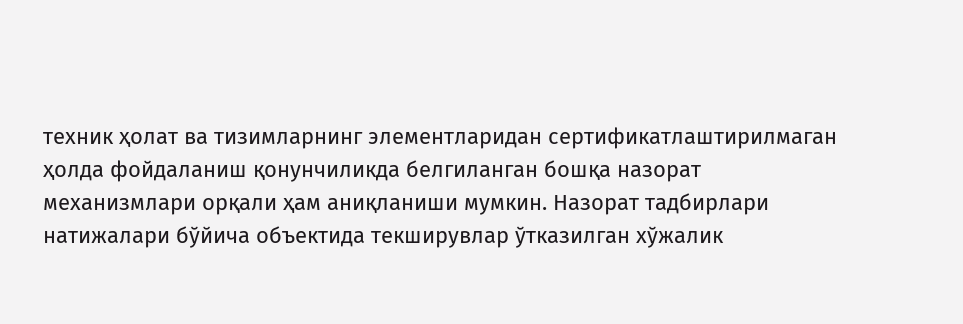техник ҳолат ва тизимларнинг элементларидан сертификатлаштирилмаган ҳолда фойдаланиш қонунчиликда белгиланган бошқа назорат механизмлари орқали ҳам аниқланиши мумкин. Назорат тадбирлари натижалари бўйича объектида текширувлар ўтказилган хўжалик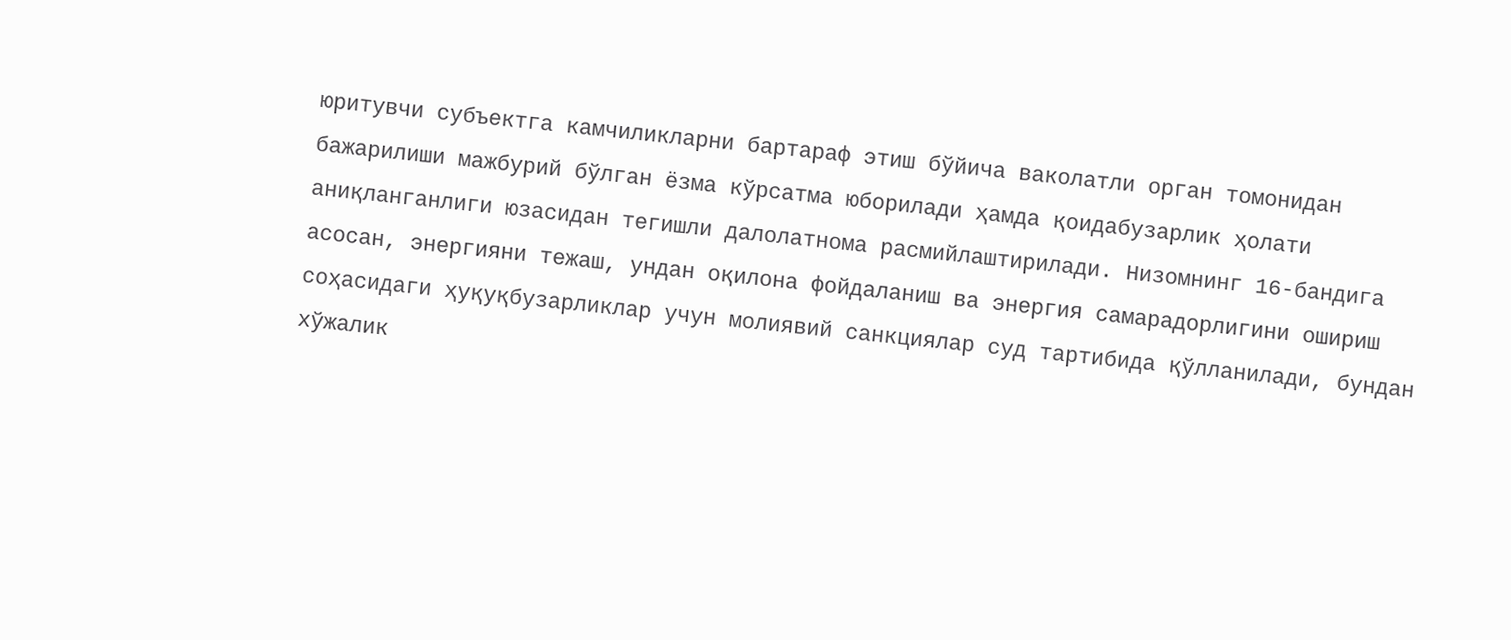юритувчи субъектга камчиликларни бартараф этиш бўйича ваколатли орган томонидан бажарилиши мажбурий бўлган ёзма кўрсатма юборилади ҳамда қоидабузарлик ҳолати аниқланганлиги юзасидан тегишли далолатнома расмийлаштирилади. Низомнинг 16-бандига асосан, энергияни тежаш, ундан оқилона фойдаланиш ва энергия самарадорлигини ошириш соҳасидаги ҳуқуқбузарликлар учун молиявий санкциялар суд тартибида қўлланилади, бундан хўжалик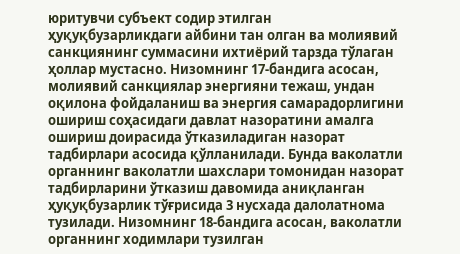юритувчи субъект содир этилган ҳуқуқбузарликдаги айбини тан олган ва молиявий санкциянинг суммасини ихтиёрий тарзда тўлаган ҳоллар мустасно. Низомнинг 17-бандига асосан, молиявий санкциялар энергияни тежаш, ундан оқилона фойдаланиш ва энергия самарадорлигини ошириш соҳасидаги давлат назоратини амалга ошириш доирасида ўтказиладиган назорат тадбирлари асосида қўлланилади. Бунда ваколатли органнинг ваколатли шахслари томонидан назорат тадбирларини ўтказиш давомида аниқланган ҳуқуқбузарлик тўғрисида 3 нусхада далолатнома тузилади. Низомнинг 18-бандига асосан, ваколатли органнинг ходимлари тузилган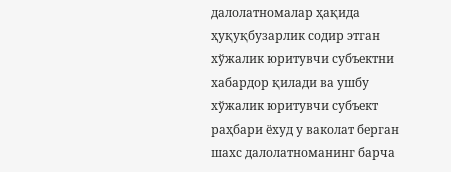далолатномалар ҳақида ҳуқуқбузарлик содир этган хўжалик юритувчи субъектни хабардор қилади ва ушбу хўжалик юритувчи субъект раҳбари ёхуд у ваколат берган шахс далолатноманинг барча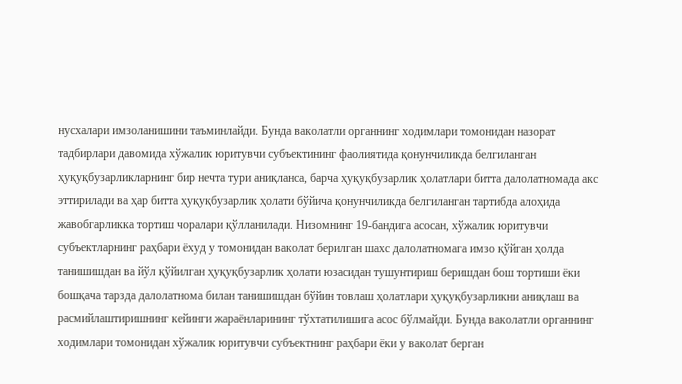нусхалари имзоланишини таъминлайди. Бунда ваколатли органнинг ходимлари томонидан назорат тадбирлари давомида хўжалик юритувчи субъектининг фаолиятида қонунчиликда белгиланган ҳуқуқбузарликларнинг бир нечта тури аниқланса, барча ҳуқуқбузарлик ҳолатлари битта далолатномада акс эттирилади ва ҳар битта ҳуқуқбузарлик ҳолати бўйича қонунчиликда белгиланган тартибда алоҳида жавобгарликка тортиш чоралари қўлланилади. Низомнинг 19-бандига асосан, хўжалик юритувчи субъектларнинг раҳбари ёхуд у томонидан ваколат берилган шахс далолатномага имзо қўйган ҳолда танишишдан ва йўл қўйилган ҳуқуқбузарлик ҳолати юзасидан тушунтириш беришдан бош тортиши ёки бошқача тарзда далолатнома билан танишишдан бўйин товлаш ҳолатлари ҳуқуқбузарликни аниқлаш ва расмийлаштиришнинг кейинги жараёнларининг тўхтатилишига асос бўлмайди. Бунда ваколатли органнинг ходимлари томонидан хўжалик юритувчи субъектнинг раҳбари ёки у ваколат берган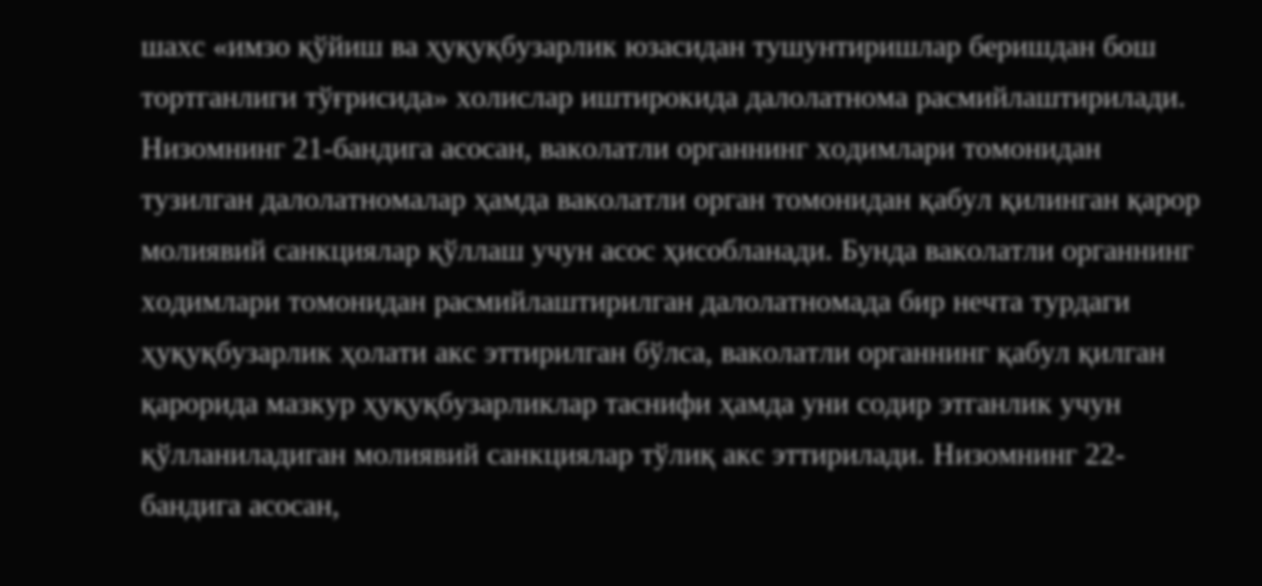шахс «имзо қўйиш ва ҳуқуқбузарлик юзасидан тушунтиришлар беришдан бош тортганлиги тўғрисида» холислар иштирокида далолатнома расмийлаштирилади. Низомнинг 21-бандига асосан, ваколатли органнинг ходимлари томонидан тузилган далолатномалар ҳамда ваколатли орган томонидан қабул қилинган қарор молиявий санкциялар қўллаш учун асос ҳисобланади. Бунда ваколатли органнинг ходимлари томонидан расмийлаштирилган далолатномада бир нечта турдаги ҳуқуқбузарлик ҳолати акс эттирилган бўлса, ваколатли органнинг қабул қилган қарорида мазкур ҳуқуқбузарликлар таснифи ҳамда уни содир этганлик учун қўлланиладиган молиявий санкциялар тўлиқ акс эттирилади. Низомнинг 22-бандига асосан,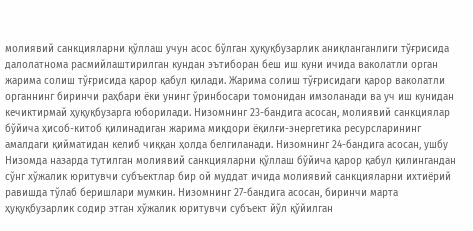молиявий санкцияларни қўллаш учун асос бўлган ҳуқуқбузарлик аниқланганлиги тўғрисида далолатнома расмийлаштирилган кундан эътиборан беш иш куни ичида ваколатли орган жарима солиш тўғрисида қарор қабул қилади. Жарима солиш тўғрисидаги қарор ваколатли органнинг биринчи раҳбари ёки унинг ўринбосари томонидан имзоланади ва уч иш кунидан кечиктирмай ҳуқуқбузарга юборилади. Низомнинг 23-бандига асосан, молиявий санкциялар бўйича ҳисоб-китоб қилинадиган жарима миқдори ёқилғи-энергетика ресурсларининг амалдаги қийматидан келиб чиққан ҳолда белгиланади. Низомнинг 24-бандига асосан, ушбу Низомда назарда тутилган молиявий санкцияларни қўллаш бўйича қарор қабул қилингандан сўнг хўжалик юритувчи субъектлар бир ой муддат ичида молиявий санкцияларни ихтиёрий равишда тўлаб беришлари мумкин. Низомнинг 27-бандига асосан, биринчи марта ҳуқуқбузарлик содир этган хўжалик юритувчи субъект йўл қўйилган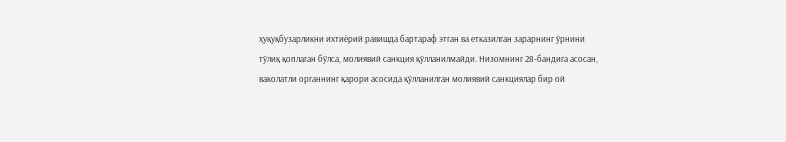ҳуқуқбузарликни ихтиёрий равишда бартараф этган ва етказилган зарарнинг ўрнини тўлиқ қоплаган бўлса, молиявий санкция қўлланилмайди. Низомнинг 28-бандига асосан, ваколатли органнинг қарори асосида қўлланилган молиявий санкциялар бир ой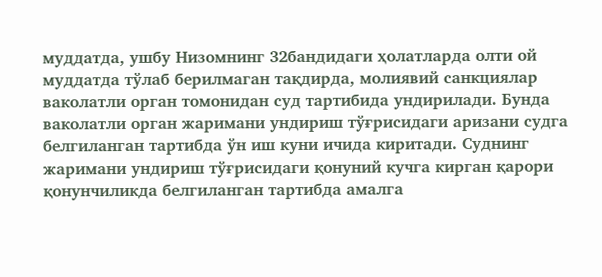муддатда, ушбу Низомнинг 32бандидаги ҳолатларда олти ой муддатда тўлаб берилмаган тақдирда, молиявий санкциялар ваколатли орган томонидан суд тартибида ундирилади. Бунда ваколатли орган жаримани ундириш тўғрисидаги аризани судга белгиланган тартибда ўн иш куни ичида киритади. Суднинг жаримани ундириш тўғрисидаги қонуний кучга кирган қарори қонунчиликда белгиланган тартибда амалга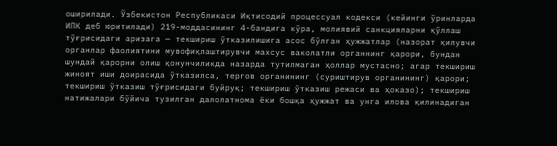оширилади. Ўзбекистон Республикаси Иқтисодий процессуал кодекси (кейинги ўринларда ИПК деб юритилади) 219-моддасининг 4-бандига кўра, молиявий санкцияларни қўллаш тўғрисидаги аризага — текшириш ўтказилишига асос бўлган ҳужжатлар (назорат қилувчи органлар фаолиятини мувофиқлаштирувчи махсус ваколатли органнинг қарори, бундан шундай қарорни олиш қонунчиликда назарда тутилмаган ҳоллар мустасно; агар текшириш жиноят иши доирасида ўтказилса, тергов органининг (суриштирув органининг) қарори; текшириш ўтказиш тўғрисидаги буйруқ; текшириш ўтказиш режаси ва ҳоказо); текшириш натижалари бўйича тузилган далолатнома ёки бошқа ҳужжат ва унга илова қилинадиган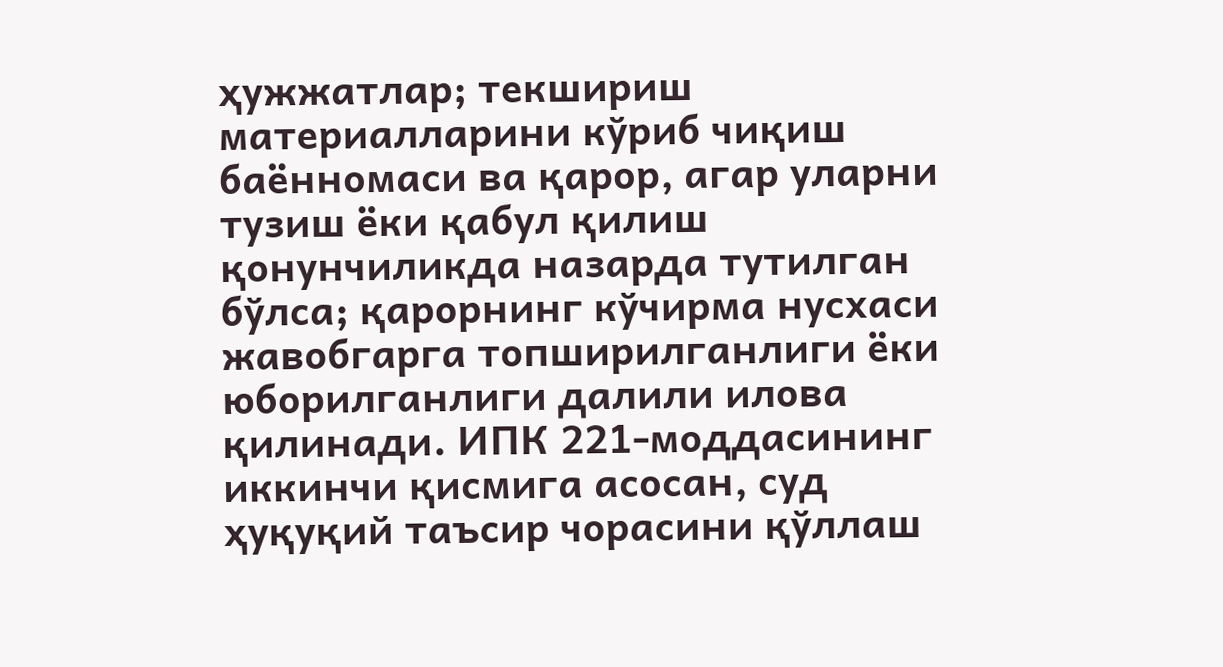ҳужжатлар; текшириш материалларини кўриб чиқиш баённомаси ва қарор, агар уларни тузиш ёки қабул қилиш қонунчиликда назарда тутилган бўлса; қарорнинг кўчирма нусхаси жавобгарга топширилганлиги ёки юборилганлиги далили илова қилинади. ИПК 221-моддасининг иккинчи қисмига асосан, суд ҳуқуқий таъсир чорасини қўллаш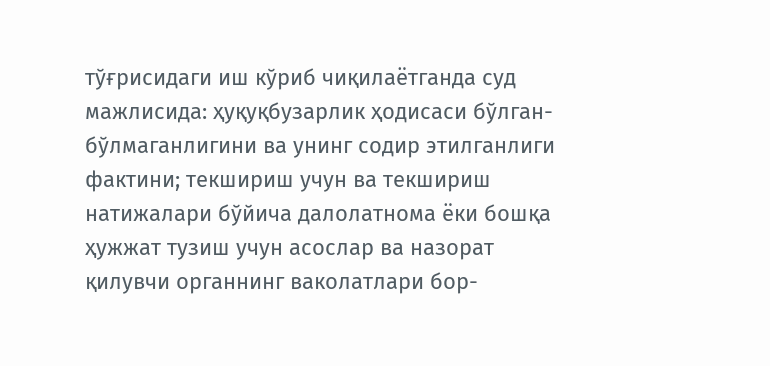тўғрисидаги иш кўриб чиқилаётганда суд мажлисида: ҳуқуқбузарлик ҳодисаси бўлган-бўлмаганлигини ва унинг содир этилганлиги фактини; текшириш учун ва текшириш натижалари бўйича далолатнома ёки бошқа ҳужжат тузиш учун асослар ва назорат қилувчи органнинг ваколатлари бор-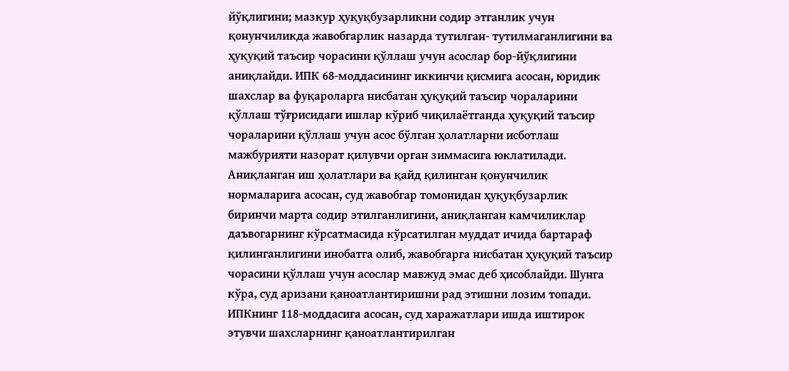йўқлигини; мазкур ҳуқуқбузарликни содир этганлик учун қонунчиликда жавобгарлик назарда тутилган- тутилмаганлигини ва ҳуқуқий таъсир чорасини қўллаш учун асослар бор-йўқлигини аниқлайди. ИПК 68-моддасининг иккинчи қисмига асосан, юридик шахслар ва фуқароларга нисбатан ҳуқуқий таъсир чораларини қўллаш тўғрисидаги ишлар кўриб чиқилаётганда ҳуқуқий таъсир чораларини қўллаш учун асос бўлган ҳолатларни исботлаш мажбурияти назорат қилувчи орган зиммасига юклатилади. Аниқланган иш ҳолатлари ва қайд қилинган қонунчилик нормаларига асосан, суд жавобгар томонидан ҳуқуқбузарлик биринчи марта содир этилганлигини, аниқланган камчиликлар даъвогарнинг кўрсатмасида кўрсатилган муддат ичида бартараф қилинганлигини инобатга олиб, жавобгарга нисбатан ҳуқуқий таъсир чорасини қўллаш учун асослар мавжуд эмас деб ҳисоблайди. Шунга кўра, суд аризани қаноатлантиришни рад этишни лозим топади. ИПКнинг 118-моддасига асосан, суд харажатлари ишда иштирок этувчи шахсларнинг қаноатлантирилган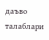даъво талаблари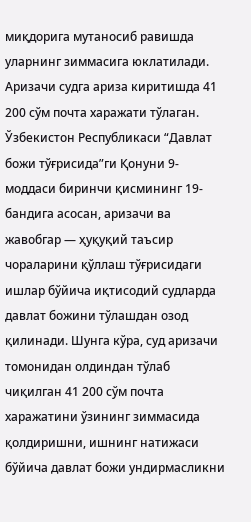миқдорига мутаносиб равишда уларнинг зиммасига юклатилади. Аризачи судга ариза киритишда 41 200 сўм почта харажати тўлаган. Ўзбекистон Республикаси “Давлат божи тўғрисида”ги Қонуни 9-моддаси биринчи қисмининг 19-бандига асосан, аризачи ва жавобгар — ҳуқуқий таъсир чораларини қўллаш тўғрисидаги ишлар бўйича иқтисодий судларда давлат божини тўлашдан озод қилинади. Шунга кўра, суд аризачи томонидан олдиндан тўлаб чиқилган 41 200 сўм почта харажатини ўзининг зиммасида қолдиришни, ишнинг натижаси бўйича давлат божи ундирмасликни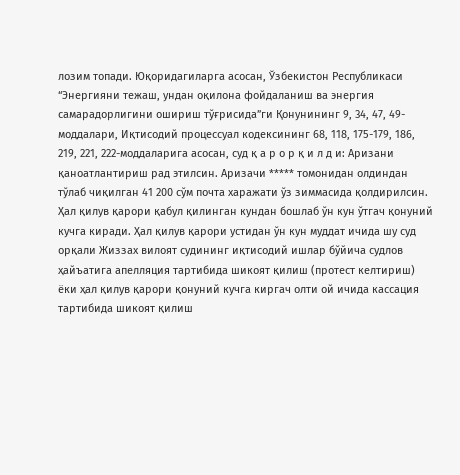лозим топади. Юқоридагиларга асосан, Ўзбекистон Республикаси “Энергияни тежаш, ундан оқилона фойдаланиш ва энергия самарадорлигини ошириш тўғрисида”ги Қонунининг 9, 34, 47, 49-моддалари, Иқтисодий процессуал кодексининг 68, 118, 175-179, 186, 219, 221, 222-моддаларига асосан, суд қ а р о р қ и л д и: Аризани қаноатлантириш рад этилсин. Аризачи ***** томонидан олдиндан тўлаб чиқилган 41 200 сўм почта харажати ўз зиммасида қолдирилсин. Ҳал қилув қарори қабул қилинган кундан бошлаб ўн кун ўтгач қонуний кучга киради. Ҳал қилув қарори устидан ўн кун муддат ичида шу суд орқали Жиззах вилоят судининг иқтисодий ишлар бўйича судлов ҳайъатига апелляция тартибида шикоят қилиш (протест келтириш) ёки ҳал қилув қарори қонуний кучга киргач олти ой ичида кассация тартибида шикоят қилиш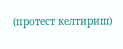(протест келтириш)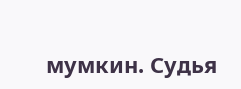мумкин. Судья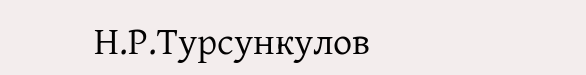Н.Р.Турсункулов